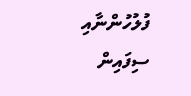ފުލުހުންނާއި ސިފައިން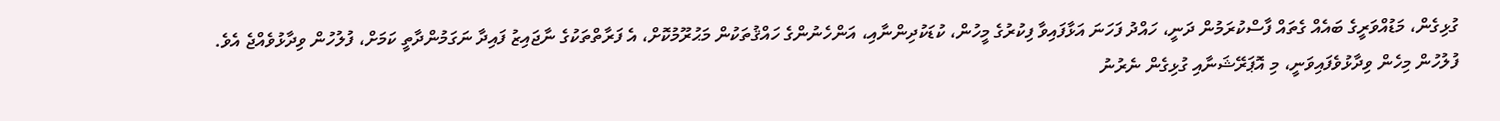ގުޅިގެން، މަޑުއްވަރީގެ ބައެއް ގެތައް ފާސްކުރަމުން ދަނީ، ހައްދު ފަހަނަ އަޅާފައިވާ ފިކުރުގެ މީހުން، ކުޑަކުދިންނާއި، އަންހެނުންގެ ހައްޤުތަކުން މަޙުރޫމުކޮށް، އެ ފަރާތްތަކުގެ ނާޖައިޒު ފައިދާ ނަގަމުންދާތީ ކަމަށް، ފުލުހުން ވިދާޅުވެއްޖެ އެވެ.
ފުލުހުން މިހެން ވިދާޅުވެފައިވަނީ، މި އޮޕަރޭޝަނާއި ގުޅިގެން ނެރުނު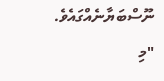ނޫސްބަޔާނެއްގައެވެ.
"މި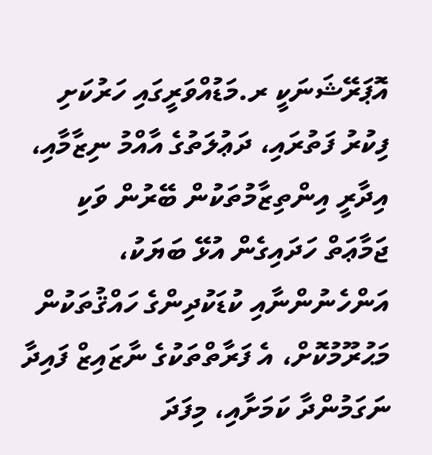އޮޕަރޭޝަނަކީ ރ.މަޑުއްވަރީގައި ހަރުކަށި ފިކުރު ފަތުރައި، ދަޢުލަތުގެ އާއްމު ނިޒާމާއި، އިދާރީ އިންތިޒާމުތަކުން ބޭރުން ވަކި ޖަމާޢަތް ހަދައިގެން އުޅޭ ބަޔަކު، އަންހެނުންނާއި ކުޑަކުދިންގެ ހައްޤުތަކުން މަޙުރޫމުކޮށް، އެ ފަރާތްތަކުގެ ނާޒައިޒް ފައިދާ ނަގަމުންދާ ކަމަށާއި، މިފަދަ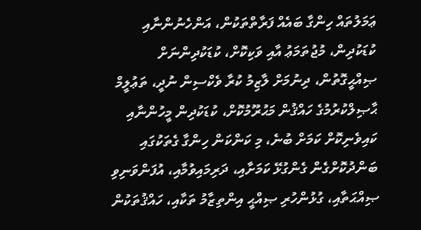ޢަމަލުތައް ހިންގާ ބައެއް ފަރާތްތަކުން، އަންހެނުންނާއި ކުޑަކުދިން، މުޖުތަމަޢު އާއި ވަކިކޮށް، ކުޑަކުދިންނަށް ޞިއްޙީގޮތުން، ދިނުމަށް ލާޒިމު ކުރާ ވެކްސިން ނުދީ، ތަޢުލީމް ޙާޞިލްކުރުމުގެ ހައްޤުން މަޙުރޫމުކޮށް، ކުޑަކުދިން މީހުންނާއި ކައިވެނިކޮށް ކަމަށް ބުނެ، މި ކަންކަން ހިންގާ ގެތަކުގައި ބަންދުކޮށްގެން ގެންގުޅޭ ކަމަށާއި، ދަރިމައިވުމާއި، އުފަންވަނިވި ޞިއްޙަތާއި، ގުޅުންހުރި ޞިއްޙީ އިންތިޒާމު ތަކާއި، ހައްޤުތަކުން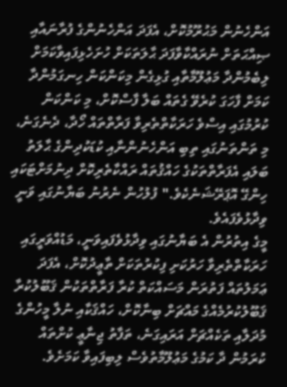އަންހެނުން މަޙުރޫމުކޮށް، އެފަދަ އަންހެނުންގެ ފުރާނައާއި ޞިއްޙަތަށް ނުރައްކާވާފަދަ ޙާލަތަކަށް ހުށަހެޅިފައިވާކަމަށް ލިބެމުންދާ މަޢުލޫމާތާއި ގުޅިގެން މިކަންކަން ހިނގަމުންދާ ކަމަށް ފާހަގަ ކުރެވޭ ގެތައް ބަލާ ފާސްކޮށް، މި ކަންކަން ކުރުމުގައި އިސްވެ ހަރަކާތްތެރިވާ ފަރާތްތައް ހޯދާ، ދެނެގަނެ، މި ތަންތަނުގައި ތިބި އަންހެނުންނާއި ކުޑަކުދިންގެ ޙާލަތު ބަލައި އެފަރާތްތަކުގެ ހައްޤުތައް ރައްކާތެރިކޮށް ދިނުމަށްޓަކައި ހިންގޭ އޮޕަރޭޝަނެކެވެ." ފުލުހުން ނެރުނު ބަޔާނުގައި ވަނީ ވިދާޅުވެފައެވެ.
މީގެ އިތުރުން އެ ބަޔާނުގައި ވިދާޅުވެފައިވަނީ، މަޑުއްވަރީގައި ހަރަކާތްތެރިވާ ހަރުކަށި ފިކުރުތަކަށް ތާޢީދުކޮށް، އެފަދަ ޢަމަލުތައް ފަތުރަން މަސައްކަތް ކުރާ ފަރާތްތަކުން ޤަބޫލުކުރާ ޤަބޫލުކުރުމެއްގެ މައްޗަށް ބިނާކޮށް، ހައްޤަކާއި ނުލާ މީހުންގެ މުދަލާއި ތަކެއްޗަށް އަރައިގަނެ، ތަފާތު ޖިނާޢީ ކުށްތައް ކުރަމުން ދާ ކަމުގެ މަޢުލޫމާތުވެސް ލިބިފައިވާ ކަމަށެވެ.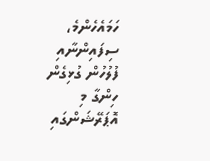ހަމައެހެންމެ، ސިފައިންނާއި ފުލުހުން ގުޅިގެން ހިންގާ މި އޮޕަރޭޝަންގައި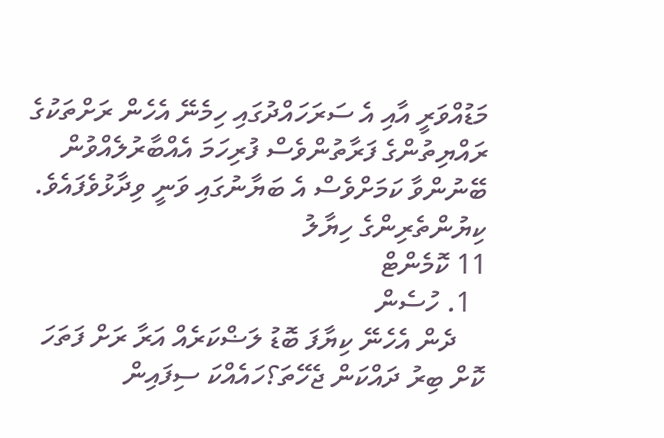މަޑުއްވަރީ އާއި އެ ސަރަހައްދުގައި ހިމެނޭ އެހެން ރަށްތަކުގެ ރައްޔިތުންގެ ފަރާތުންވެސް ފުރިހަމަ އެއްބާރުލެއްވުން ބޭނުންވާ ކަމަށްވެސް އެ ބަޔާނުގައި ވަނީ ވިދާޅުވެފައެވެ.
ކިޔުންތެރިންގެ ހިޔާލު
11 ކޮމެންޓް
  1. ހުސެން
    ދެން އެހެނޭ ކިޔާފަ ބޮޑު ލަޟްކަރެއް އަރާ ރަށް ފަތަހަ ކޮށް ބިރު ދައްކަން ޖެހޭތަ؟ހައެއްކަ ސިފައިން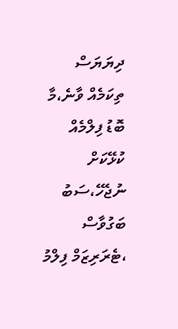ދިޔަޔަސް ތިކަމެއް ވާނެ،މާ ބޮޑު ފިލްމެއް ކުޅޭކަށް ނުޖެހޭ،ސަބު ބަގުވާސް ،ޓެރަރިޒަމް ފިލްމު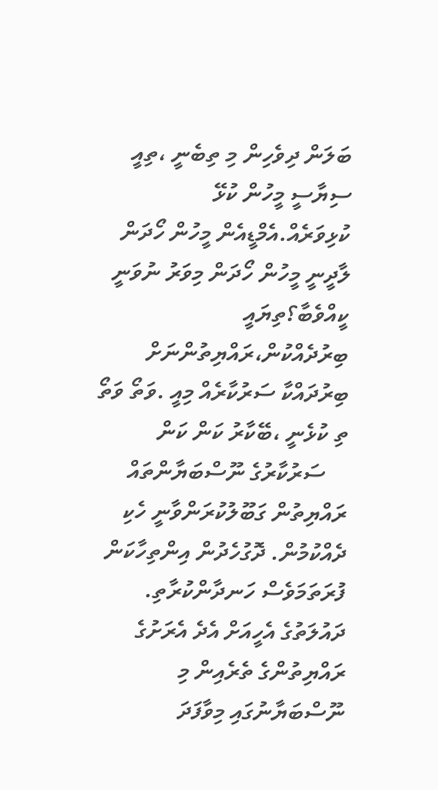ބަލަން ދިވެހިން މި ތިބެނީ ،ތިއީ ސިޔާސީ މީހުން ކުޅޭ ކުޅިވަރެއް.އެމްޑީއެން މީހުން ހޯދަން ލާދީނީ މީހުން ހޯދަން މިވަރު ނުވަނީ ކީއްވެބާ؟ތިޔައީ ބިރުދެއްކުން،ރައްޔިތުންނަށް ބިރުދައްކާ ސަރުކާރެއް މިއީ .ވަތޯ ވަތޯ ތި ކުޅެނީ ،ބޭކާރު ކަން ކަން
    ސަރުކާރުގެ ނޫސްބަޔާންތައް ރައްޔިތުން ގަބޫލުކުރަންވާނީ ހެކި ދެއްކުމުން. ދޮގުހެދުން އިންތިހާކަން ފުރަތަމަވެސް ހަނދާންކުރާތި. ދައުލަތުގެ އެހީއަށް އެދެ އެރަށުގެ ރައްޔިތުންގެ ތެރެއިން މި ނޫސްބަޔާނުގައި މިވާފަދަ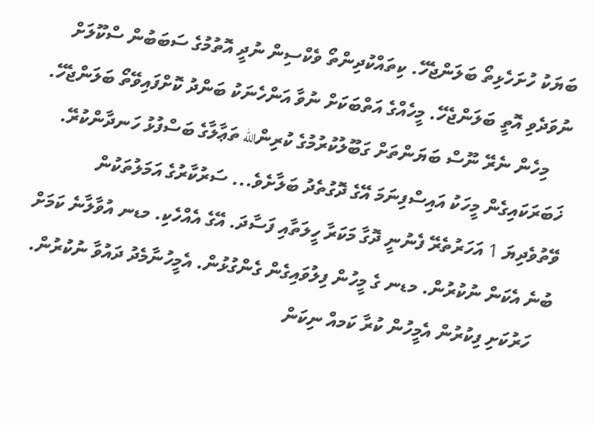ބަޔަކު ހުށަހެޅިތޯ ބަލަންޖެހޭ. ކިތައްކުދިންތޯ ވެކްސިން ނުދީ އޮތުމުގެ ސަބަބުން ސްކޫލަށް ނުވަދެވި އޮތީ ބަލަންޖެހޭ. މީހެއްގެ އަތްބަކަށް ނުވާ އަންހެނަކު ބަންދު ކޮށްފައިވޭތޯ ބަލަންޖެހޭ.
    މިހެން ނެރޭ ނޫސް ބަޔަންތަށް ގަބޫލުކުރުމުގެ ކުރިންالله ތަޢާލާގެ ބަސްފުޅު ހަނދާންކުރޭ. ޚަބަރަކައިގެން މީހަކު އައިސްފިނަމަ އޭގެ ދޮގުތެދު ބަލާށެވެ... ސަރުކާރުގެ އަމަލުތަކުން ވޭތުވެދިޔަ 1 އަހަރުތެރޭ ފެނުނީ ދޮގާ މަކަރާ ހީލަތާއި ފަސާދަ. އޭގެ އެއްހެކި. މޑނ އުވާލާނެ ކަމަށް ބުނެ އެކަން ނުކުރުން. މޑނ ގެ މީހުން ފިލުވައިގެން ގެންގުޅުން. އެމީހުނާމެދު ދައުވާ ނުކުރުން.
    ހަރުކަށި ފިކުރުން އެމީހުން ކުރާ ކަމއް ނިކަން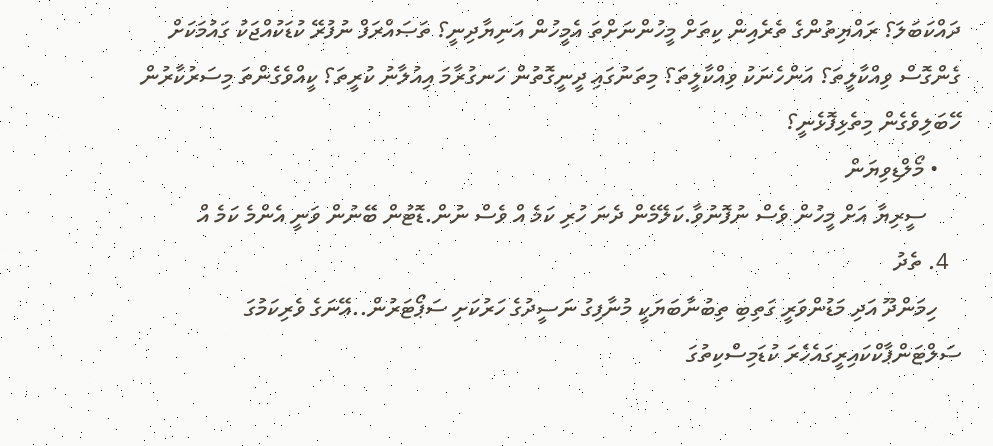ދައްކަބަލަ؟ ރައްޔިތުންގެ ތެރެއިން ކިތަށް މީހުންނަށްތަ އެމީހުން އަނިޔާދިނީ؟ ތަޞައްރަފް ނުފުރޭ ކުޑަކުއްޖަކު ގައުމަކަށް ގެންގޮސް ވިއްކާލީތަ؟ އަންހެނަކު ވިއްކާލީތަ؟ މިތަނުގައި ދީނީގޮތުން ހަނގުރާމަ އިއުލާނު ކުރީތަ؟ ކީއްވެގެންތަ މިސަރުކާރުން ހޭބަލިވެގެން މިތެޅިފޮޅެނީ؟
    • މޯލްޑިވިޔަން
      ސީރިޔާ އަށް މީހުން ވެސް ނުފޮނުވާ.ކަލޭމެން ދެނަ ހުރި ކަމެ އް ވެސް ނުން.ޑޮޓުން ބޭނުން ވަނީ އެންމެ ކަމެ އް
  4. ތެދު
    ހިމަންދޫ އަދި މަޑުންވަރީ ގަތިބި ތިބުނާބަޔަކީ މުނާފިގު ނަސީދުގެ ހަރުކަށި ސަޕޯޓަރުން..އޭނަގެ ވެރިކަމުގަ ސަލްޓަންޕާކްކައިރީގައެހެރަ ކުޑަމިސްކިތުގަ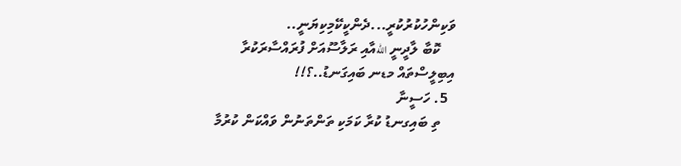ވަކިންހުކުރުކުރީ...ދެންކީކޭމިކިޔަނީ..
    ކޮބާ ލާދީނީ اللهއާއި ރަލާސޫއަށް ފުރައްސާރަކުރާ އިބިލީސްތައް މޑނ ބައިގަނޑު..؟!!
  5. ހަސީނާ
    ތި ބައިގނޑު ކުރާ ކަމަކި ތަންތަނުން ވައްކަން ކުރުމާ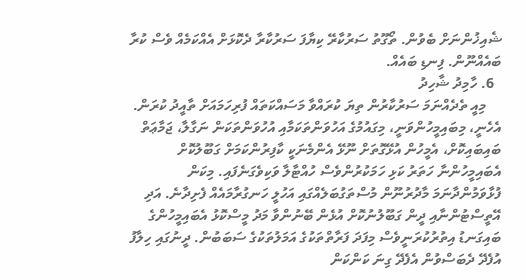ޝެއިޚުންނަށް ބެވުން. ތޯގޫތު ސަރުކާރޭ ކިޔާފަ ސަރުކާރާ ދެކޮޅަށް އެއްކަމެއް ވެސް ކުރާ ބައެއްނޫން. ފިނޑި ބައެއް.
  6. ހާމިދު ޝާހިދު
    މިއީ ތެދެއްނަމަ ސަރުކާރުން ތިޔަ ކުރައްވާ މަސައްކަތައް ފުރިހަމައަށް ތާއީދު ކުރަން. އެހެނީ، މިބައިމީހުންވަނީ، މިގައުމުގެ އަހުވަންތަކަމާއި އުހުވަންތަކަން ނަގާލާ، ޖަމާޢަތް ބައިބައިކޮށް، އެމީހުން އުޅޭގޮތަށް ނޫޅޭ އެންމެނަކީ ކާފިރުންކަމަށް ގަބޫލުކޮށް އެބައިމީހުންނާ ހަތަރު ކަޅި ހަމަކުރުންވެސް ހުއްޓާލާ ވަކިވެގަނެފައި. މިކަން ފުޅާވަމުންދާނަމަ މާދުރުނޫން މުސްތަގުބަލެއްގައި އަހުލީ ހަނގުރާމައެއް ފެށިދާނެ. އަދި އޭތީސްޓުންނާއި ދީން ގަބޫލުނުކޮށް އުޅެން ބޭނުންވާ މަދު މީސްކޮޅު އެބައިމީހުންގެ ބައިގަނޑު އިތުރުކުރަނީވެސް މިފަދަ ފަރާތްތަކުގެ އަމަލުތަކުގެ ސަބަބުން. ދީނުގައި ހިލާފު އުފެދޭ ދެބަސްވުން އެފެދޭ ގިނަ ކަންކަން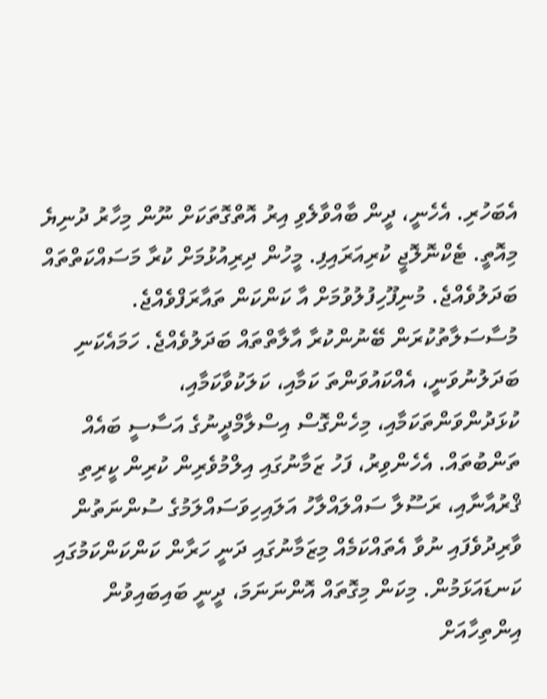އެބަހުރި. އެހެނީ، ދީން ބާއްވާލެވި އިރު އޮތްގޮތަކަށް ނޫން މިހާރު ދުނިޔެ މިއޮތީ. ޓެކްނޮލޮޖީ ކުރިއަރައިފި. މީހުން ދިރިއުޅުމަށް ކުރާ މަސައްކަތްތައް ބަދަލުވެއްޖެ. މުނިފޫހިފުލުވުމަށް އާ ކަންކަން ތައާރަފްވެއްޖެ. މުސާސަލާތުކުރަން ބޭނުންކުރާ އާލާތްތައް ބަދަލުވެއްޖެ. ހަމައެކަނި ބަދަލުނުވަނީ، އެއްކައުވަންތަ ކަމާއި، ކަލަކުވާކަމާއި، ކުޅަދުންވަންތަކަމާއި، މިހެންގޮސް އިސްލާމްދީނުގެ އަސާސީ ބައެއް ތަންބުތައް. އެހެންވިރު، ފަހު ޒަމާނުގައި އިލްމުވެރިން ކުރިން ކީރިތި ޤްރުއާނާއި، ރަސޫލާ ސައްލައްލާހު އަލައިހިވަސައްލަމުގެ ސުންނަތުން ވާރިދުވެފައި ނުވާ އެތައްކަމެއް މިޒަމާނުގައި ދަނީ ހަރާން ކަންކަންކަމުގައި ކަނޑައަޅަމުން. މިކަން މިގޮތައް އޮންނަނަމަ، ދީނީ ބައިބައިވުން އިންތިހާއަށް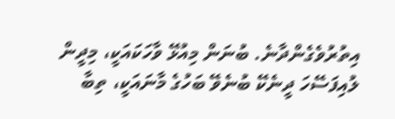އިތުރުވެގެންދާނެ. ބުނަން މިއުޅޭ ވާހަކައަކީ، މިދީން ލުއިފަސޭހަ ދީނެކޭ ބުނެވޭ ބަހުގެ މާނައަކީ، ތިބާ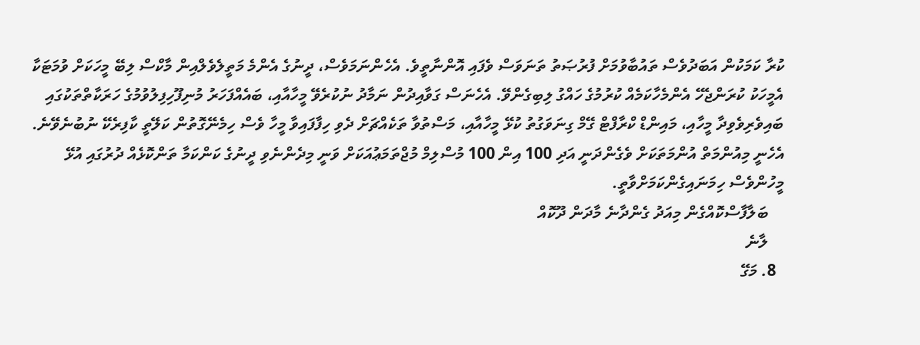ކުރާ ކަމަކުން އަބަދުވެސް ތައުބާވުމަށް ފުރުޞަތު ތަނަވަސް ވެފައި އޮންނާތީވެ. އެހެންނަމަވެސް، ދީނުގެ އެންމެ މަތީލެވެލްއިން މާކްސް ލިބޭ މީހަކަށް ވުމަޓަކާ އެމީހަކު ކުރަންޖެހޭ އެންމެހާކަމެއް ކުރުމުގެ ހައްގު ލިބިގެންވޭ. އެހެނަސް ގަވާއިދުން ނަމާދު ނުކުރެވޭ މީހާއާއި، ބައެއްފަހަރު މުނިފޫހިފިލުވުމުގެ ހަރަކާތްތަކުގައި ބައިވެރިވެވިދާ މީހާއި، މައިންޑް ކްރާފްޓް ގޭމް ގިނަވަގުތު ކުޅޭ މީހާއާއި، މަސްތުވާ ތަކެއްޗަށް ދެވި ހިފާފައިވާ މީހާ ވެސް ހިމެނޭގޮތުން ކަލޭތީ ކާފިރެކޭ ނުބުނެވޭނެ. އެހެނީ މިއުންމަތް އުންމަތަކަށް ވެގެންދަނީ އަދި 100 އިން 100 މުސްލިމް މުޖްތަމަޢުއަކަށް ވަނީ މިދެންނެވި ދީނުގެ ކަންކަމާ ތަންކޮޅެއް ދުރުގައި އުޅޭ މީހުންވެސް ހިމަނައިގެންކަމަށްވާތީ.
    ބަލާފާސްކޮއްގެން މިއަދު ގެންދާނެ މާދަން ދޫކޮއް
    ލާނެ
  8. މަގޭ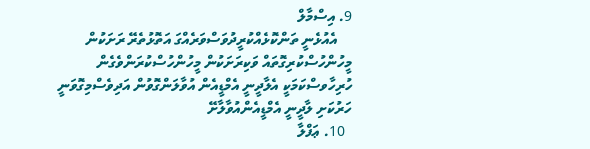9. އިސްމާލް
    އެއުޅެނީ ތަންކޮޅެއްކުރީދުވަސްވަރެއްގަ އަތޮޅުތެރޭ ރަށަކުން މީހުންހުސްކުރިގޮތައް ވަކިރަށަކުން މީހުންހުސްކުރަންވެގެން ހުރިހާވސްކަމަކީ އެލާދީނީ އެމްޑީއެން އުވާލަންގޮވުން އަދިވެސްމިގޮވަނީ ހަރުކަށި ލާދީނީ އެމްޑީއެންއުވާލާށޭ
  10. ޢަފްލާ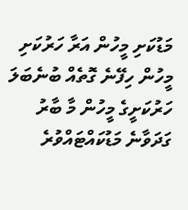މަޑުކަށި މީހުން އަރާ ހަރުކަށި މީހުން ހިފޭނެ ގޮތެއް ބުނެބަލަ ހަރުކަށީގެ މީހުން މާ ބާރު ގަދަވާނެ މަޑުކައްޓައްވުރެ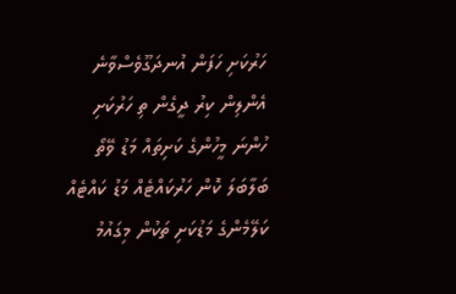ހަރުކަށި ހަފަން އުނދަގޫވެސްވާނެ އެންލިން ކިރު ދީގެން ތި ހަރުކަށި ހުންނަ މީހުންގެ ކަށިތައް މަޑު ވޭތޯ ބަލާބަލަ ކޮން ހަރުކައްޓެއް މަޑު ކައްޓެއް ކަލޭމެންގެ މަޑުކަށި ތަކުން މިގައުމު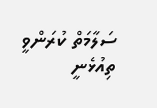ސަލާމަތް ކުރަންވީ ތިއުޅެނީ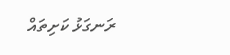ރަނގަޅު ކަށިތައް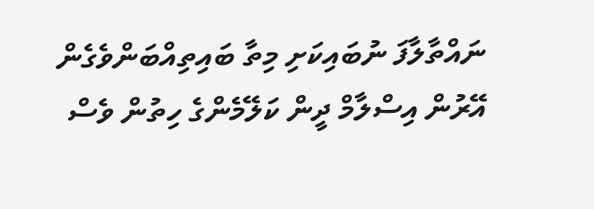ނައްތާލާފަ ނުބައިކަށި މިތާ ބައިތިއްބަންވެގެން އޭރުން އިސްލާމް ދީން ކަލޭމެންގެ ހިތުން ވެސް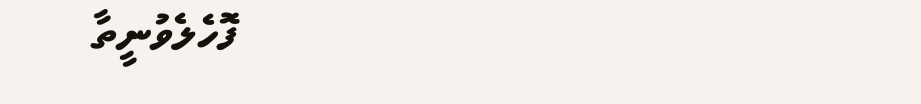ފޮހެލެވުނީތާ